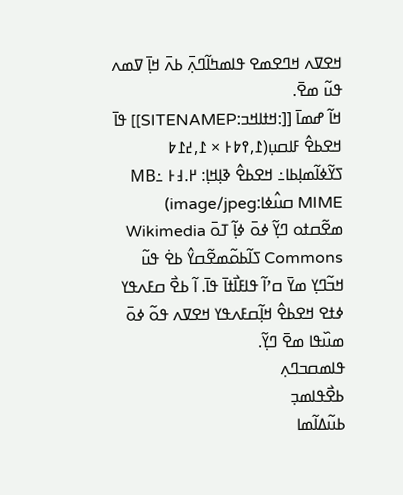ߞߐߜߍ ߞߣߐߘߐ ߟߊߘߤߊ߬ߣߍ߲߫ ߕߍ߫ ߞߊ߲߫ ߜߘߍ ߟߎ߬ ߘߐ߫.
ߞߊ߬ ߝߘߊ߫ [[:ߞߙߊߞߏ:SITENAMEP]] ߟߊ߫
ߞߐߕߐ߮ ߓߊߛߎ߲(߁,߉߈߅ × ߁,߄߁߈ ߖߌ߬ߦߊ߬ߘߊ߲ߕߊ߸ ߞߐߕߐ߮ ߢߊ߲ߞߊ߲: ߂.߃߅ MB߸ MIME ߛߎ߮ߦߊ:image/jpeg)
ߘߐ߬ߛߙߋ ߣߌ߲߬ ߦߋ߫ ߦߊ߲߬ ߠߋ߫ Wikimedia Commons ߖߊ߬ߕߋ߬ߘߐ߬ߛߌ߮ ߕߐ߭ ߟߎ߬ ߞߏ߬ߣߌ߲ ߘߌ߫ ߛߴߊ߬ ߟߊߓߊ߯ߙߊ߫ ߟߊ߫. ߊ߬ ߕߐ߯ ߛߓߍߟߌ ߦߙߐ ߞߐߕߐ߮ ߞߊ߲߬ߛߓߍߟߌ ߞߐߜߍ ߟߋ߬ ߦߋ߫ ߘߎ߰ߟߊ ߘߐ߫ ߣߌ߲߬.
ߟߊߘߛߏߣߍ߲
ߕߐ߯ߟߊߘߏ߲
ߕߎ߬ߡߊ߬ߘߊ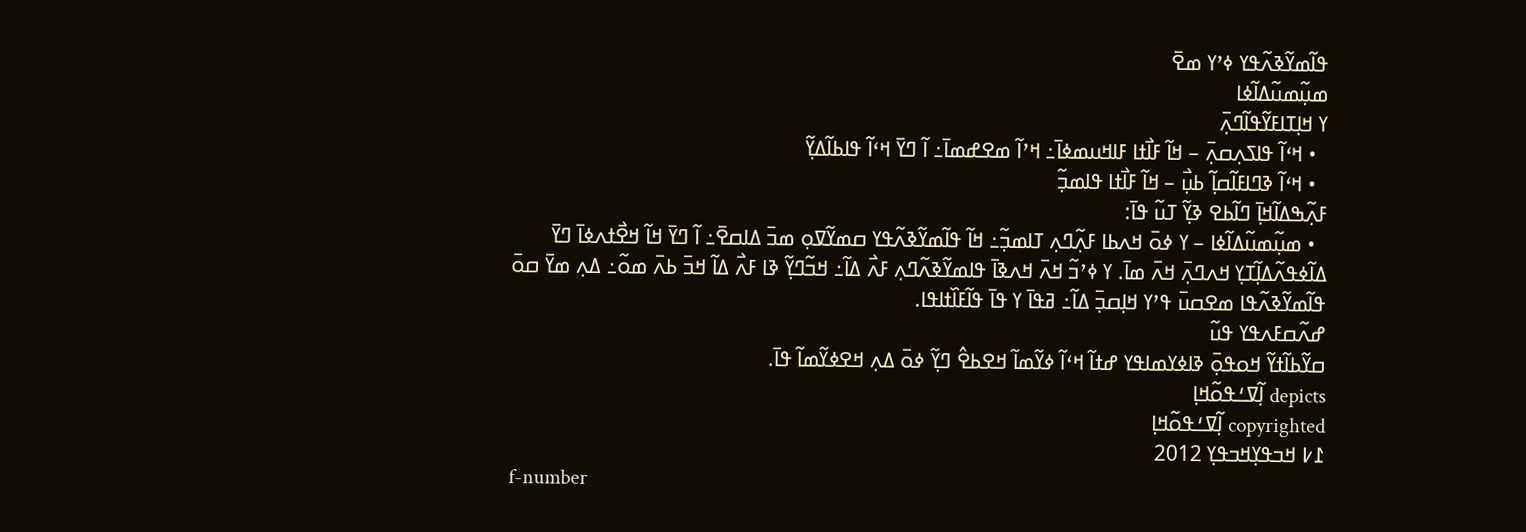ߟߊ߬ߘߌ߬ߢߍ߬ߟߌ ߦߴߌ ߘߐ߫
ߘߎ߲߬ߘߎ߬ߡߊ߬ߦߊ
ߌ ߞߊ߲ߠߊߓߌ߬ߟߊ߬ߣߍ߲߫
  • ߞߵߊ߬ ߟߊߖߍ߲ߛߍ߲߫ – ߞߊ߬ ߓߊ߯ߙߊ ߓߊߞߎߘߦߊ߫߸ ߞߴߊ߬ ߘߐߝߘߊ߫߸ ߊ߬ ߣߌ߫ ߞߵߊ߬ ߟߊߕߊ߬ߡߌ߲߬
  • ߞߵߊ߬ ߢߣߊߓߊ߬ߛߊ߲߬ ߕߎ߲߯ – ߞߊ߬ ߓߊ߯ߙߊ ߟߊߘߏ߲߬
ߓߍ߲߬ߒߡߊ߬ߞߊ߲߫ ߣߊ߬ߕߐ ߢߌ߲߬ ߠߎ߬ ߟߊ߫:
  • ߘߎ߲߬ߘߎ߬ߡߊ߬ߦߊ – ߌ ߦߋ߫ ߞߍߕߊ ߓߍ߲߬ߣߍ߲ ߠߊߘߏ߲߬߸ ߞߊ߬ ߟߊ߬ߘߌ߬ߢߍ߬ߟߌ ߛߘߌ߬ߜߋ߲ ߘߏ߫ ߡߊߛߐ߫߸ ߊ߬ ߣߌ߫ ߞߊ߬ ߞߐ߯ߙߍߦߊ߫ ߣߌ߫ ߡߊ߬ߦߟߍ߬ߡߊ߲߬ߠߌ߲ ߞߍߣߍ߲߫ ߞߍ߫ ߘߊ߫. ߌ ߦߴߏ߬ ߞߍ߫ ߞߍߢߊ߫ ߟߊߘߌ߬ߢߍ߬ߣߍ߲ ߓߍ߯ ߡߊ߬߸ ߞߏ߬ߣߌ߲߬ ߢߊ ߓߍ߯ ߡߊ߬ ߞߏ߫ ߕߍ߫ ߘߋ߬߸ ߡߍ߲ ߘߌ߫ ߛߋ߫ ߟߊ߬ߘߌ߬ߢߍ߬ߟߊ ߘߐߛߎ߫ ߟߴߌ ߞߊ߲ߛߏ߲߫ ߡߊ߬߸ ߥߟߊ߫ ߌ ߟߊ߫ ߟߊ߬ߓߊ߰ߙߊߟߊ.
ߝߍ߬ߛߓߍߟߌ ߟߎ߬
ߛߌ߬ߕߊ߬ߙߌ߬ ߞߋߟߋ߲߫ ߢߊߦߌߘߊߟߌ ߝߙߊ߬ ߞߵߊ߬ ߦߌ߬ߘߊ߬ ߞߐߕߐ߮ ߣߌ߲߬ ߦߋ߫ ߡߍ߲ ߞߐߦߌ߬ߘߊ߬ ߟߊ߫.
depicts ߊ߲߬ߜߑߟߋ߬ߞߊ߲
copyrighted ߊ߲߬ߜߑߟߋ߬ߞߊ߲
߁߇ ߞߏߟߌ߲ߞߏߟߌ߲ 2012
f-number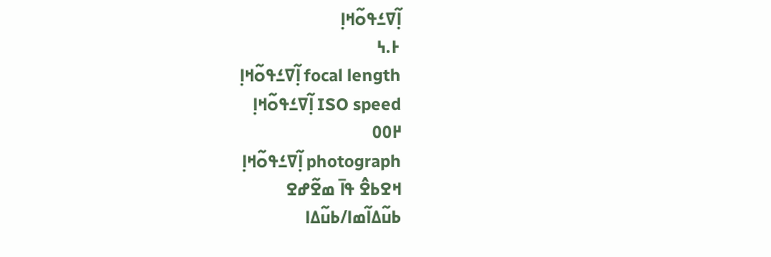ߊ߲߬ߜߑߟߋ߬ߞߊ߲
߅.߆
focal length ߊ߲߬ߜߑߟߋ߬ߞߊ߲
ISO speed ߊ߲߬ߜߑߟߋ߬ߞߊ߲
߂߀߀
photograph ߊ߲߬ߜߑߟߋ߬ߞߊ߲
ߞߐߕߐ߮ ߟߊ߫ ߘߐ߬ߝߐ
ߕߎ߬ߡߊ߬ߘߊ/ߕߎ߬ߡߊ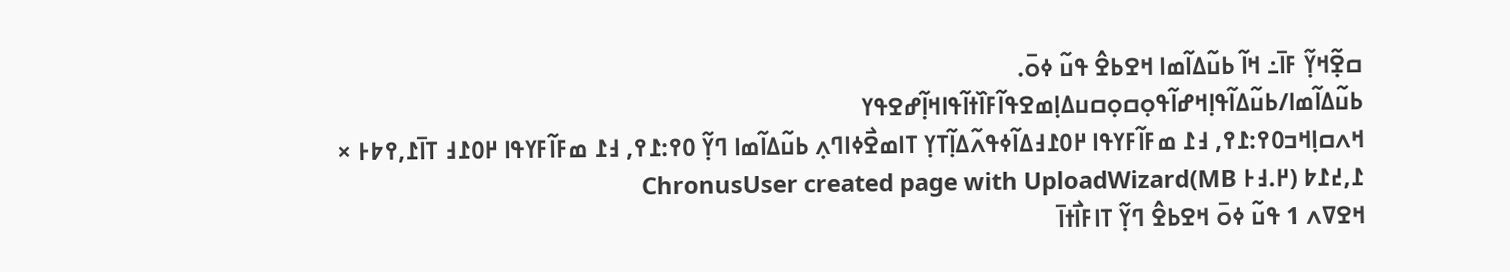ߛߐ߲߬ߞߌ߲߬ ߓߊ߫߸ ߞߊ߬ ߕߎ߬ߡߊ߬ߘߊ ߞߐߕߐ߮ ߟߎ߬ ߦߋ߫.
ߕߎ߬ߡߊ߬ߘߊ/ߕߎ߬ߡߊ߬ߟߊ߲ߞߝߊ߬ߟߋ߲ߛߋ߲ߛߎߡߊ߲ߘߐߟߊ߬ߓߊ߰ߙߊ߬ߟߊߞߊ߲߬ߝߐߟߌ
ߞߍߛߊ߲ߞߏ߀߉:߁߉, ߃߁ ߘߓߊ߬ߓߌߟߊ ߂߀߁߃ߡߊ߬ߦߟߍ߬ߡߊ߲߬ߠߌ߲ ߠߊߘߐ߯ߦߊߣߍ߲ ߕߎ߬ߡߊ߬ߘߊ ߣߌ߲߬ ߀߉:߁߉, ߃߁ ߘߓߊ߬ߓߌߟߊ ߂߀߁߃ ߠߊ߫߁,߉߈߅ × ߁,߄߁߈ (߂.߃߅ MB)ChronusUser created page with UploadWizard
ߞߐߜߍ 1 ߟߎ߬ ߦߋ߫ ߞߐߕߐ߮ ߣߌ߲߬ ߠߊߓߊ߯ߙߊ߫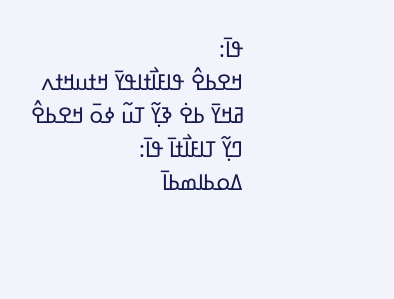ߟߊ߫:
ߞߐߕߐ߮ ߟߊߓߊ߯ߙߊߟߌ߫ ߞߙߎߞߙߍ
ߥߞߌ߫ ߕߐ߭ ߢߌ߲߬ ߠߎ߬ ߦߋ߫ ߞߐߕߐ߮ ߣߌ߲߬ ߠߊߓߊ߯ߙߊ߫ ߟߊ߫:
ߡߋߕߊߘߕߊ߫